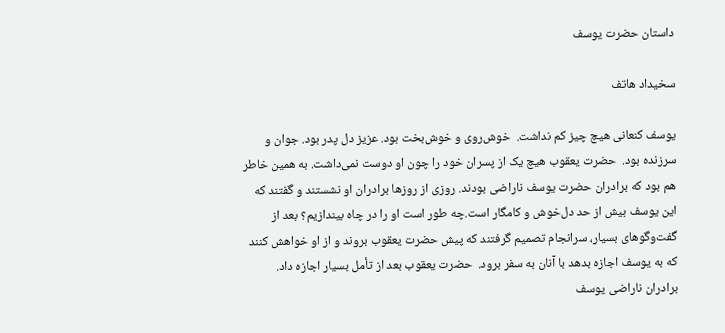داستان حضرت یوسف

سخیداد هاتف

یوسف کنعانی هیچ چیز کم نداشت.  خوش‌روی و خوش‌بخت بود. عزیز دل پدر بود. جوان و سرزنده بود.  حضرت یعقوب هیچ یک از پسران خود را چون او دوست نمی‌داشت. به همین خاطر هم بود که برادران حضرت یوسف ناراضی بودند. روزی از روزها برادران او نشستند و گفتند که این یوسف بیش از حد دل‌خوش و کامگار است.چه طور است او را در چاه بیندازیم؟ بعد از گفت‌وگو‌های بسیار، سرانجام تصمیم گرفتند که پیش حضرت یعقوب بروند و از او خواهش کنند که به یوسف اجازه بدهد با آنان به سفر برود.  حضرت یعقوب بعد از تأمل بسیار اجازه داد.  برادران ناراضی یوسف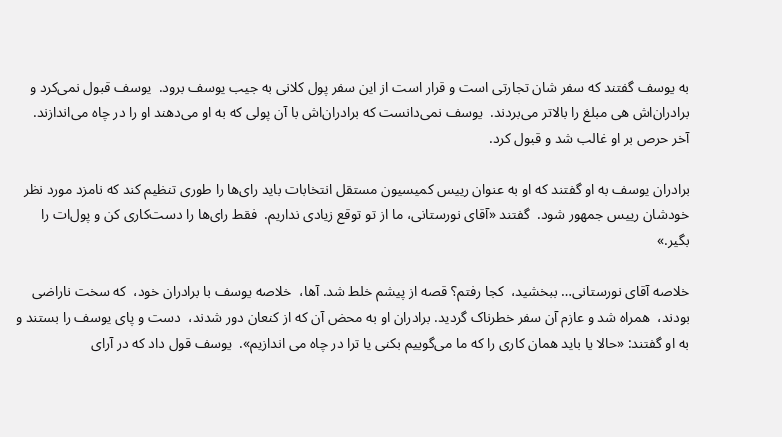به یوسف گفتند که سفر شان تجارتی است و قرار است از این سفر پول کلانی به جیب یوسف برود.  یوسف قبول نمی‌کرد و برادران‌اش هی مبلغ را بالاتر می‌بردند.  یوسف نمی‌دانست که برادران‌اش با آن پولی که به او می‌دهند او را در چاه می‌اندازند.  آخر حرص بر او غالب شد و قبول کرد.

برادران یوسف به او گفتند که او به عنوان رییس کمیسیون مستقل انتخابات باید رای‌ها را طوری تنظیم کند که نامزد مورد نظر خودشان رییس جمهور شود.  گفتند «آقای نورستانی، ما از تو توقع زیادی نداریم.  فقط رای‌ها را دست‌کاری کن و پول‌ات را بگیر.»

خلاصه آقای نورستانی… ببخشید،  کجا رفتم؟ قصه از پیشم خلط شد. آها،  خلاصه یوسف با برادران خود،  که سخت ناراضی بودند،  همراه شد و عازم آن سفر خطرناک گردید. برادران او به محض آن که از کنعان دور شدند،  دست و پای یوسف را بستند و به او گفتند: «حالا یا باید همان کاری را که ما می‌گوییم بکنی یا ترا در چاه می اندازیم».  یوسف قول داد که در آرای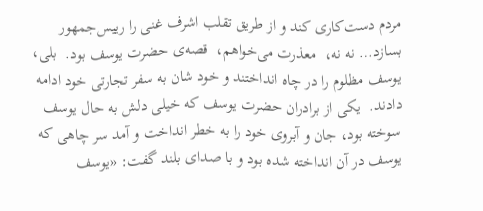مردم دست‌کاری کند و از طریق تقلب اشرف غنی را رییس‌جمهور بسازد… نه نه،  معذرت می‌خواهم،  قصه‌ی حضرت یوسف بود.  بلی،  یوسف مظلوم را در چاه انداختند و خود شان به سفر تجارتی خود ادامه دادند.  یکی از برادران حضرت یوسف که خیلی دلش به حال یوسف سوخته بود، جان و آبروی خود را به خطر انداخت و آمد سر چاهی که یوسف در آن انداخته شده بود و با صدای بلند گفت: «یوسف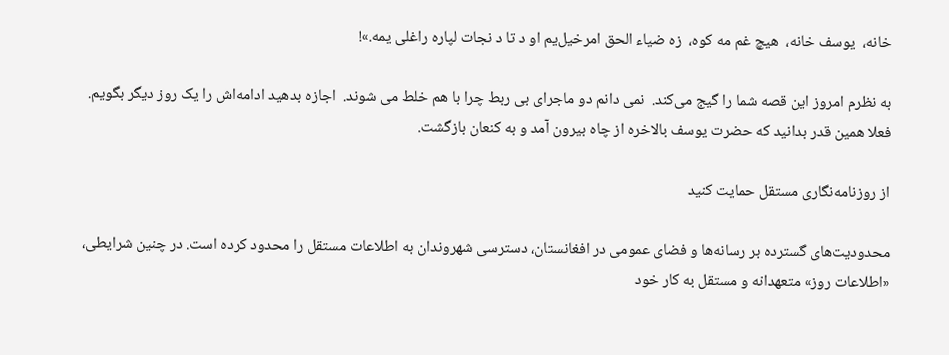خانه،  یوسف خانه،  هیچ غم مه کوه،  زه ضیاء الحق امرخیل‌یم او د تا د نجات لپاره راغلی یمه.»!

به نظرم امروز این قصه شما را گیج می‌کند.  نمی دانم دو ماجرای بی ربط چرا با هم خلط می شوند.  اجازه بدهید ادامه‌اش را یک روز دیگر بگویم.  فعلا همین قدر بدانید که حضرت یوسف بالاخره از چاه بیرون آمد و به کنعان بازگشت.

از روزنامه‌نگاری مستقل حمایت کنید

محدودیت‌های گسترده بر رسانه‌ها و فضای عمومی در افغانستان، دسترسی شهروندان به اطلاعات مستقل را محدود کرده است. در چنین شرایطی، «اطلاعات روز» متعهدانه و مستقل به کار خود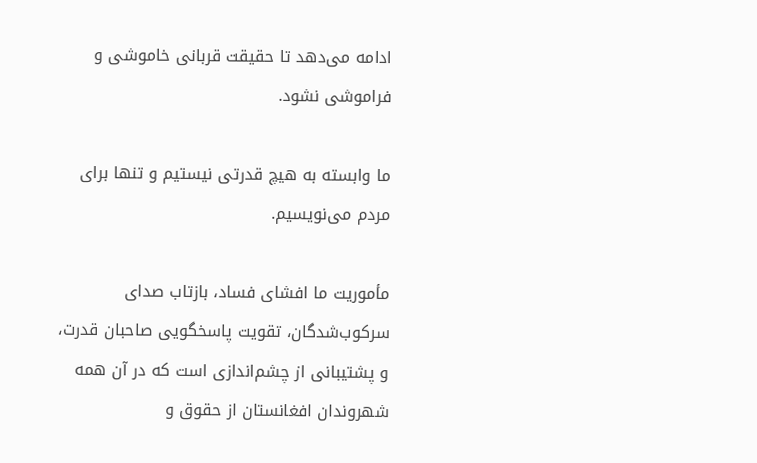ادامه می‌دهد تا حقیقت قربانی خاموشی و فراموشی نشود.

ما وابسته به هیچ قدرتی نیستیم و تنها برای مردم می‌نویسیم.

مأموریت ما افشای فساد، بازتاب صدای سرکوب‌شدگان، تقویت پاسخگویی صاحبان قدرت، و پشتیبانی از چشم‌اندازی است که در آن همه شهروندان افغانستان از حقوق و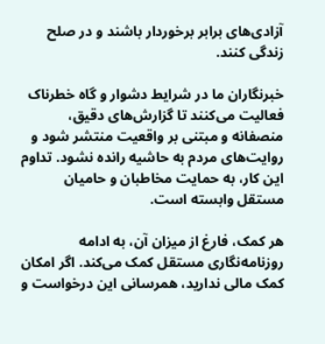آزادی‌های برابر برخوردار باشند و در صلح زندگی کنند.

خبرنگاران ما در شرایط دشوار و گاه خطرناک فعالیت می‌کنند تا گزارش‌های دقیق، منصفانه و مبتنی بر واقعیت منتشر شود و روایت‌های مردم به حاشیه رانده نشود. تداوم این کار، به حمایت مخاطبان و حامیان مستقل وابسته است.

هر کمک، فارغ از میزان آن، به ادامه روزنامه‌نگاری مستقل کمک می‌کند. اگر امکان کمک مالی ندارید، همرسانی این درخواست و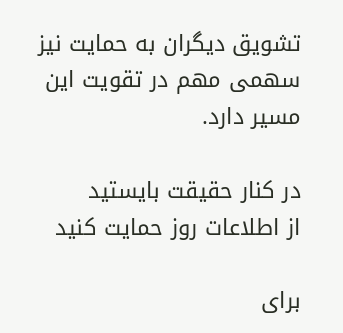تشویق دیگران به حمایت نیز سهمی مهم در تقویت این مسیر دارد.

در کنار حقیقت بایستید
از اطلاعات روز حمایت کنید

برای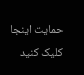حمایت اینجا کلیک کنید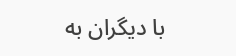با دیگران به‌‌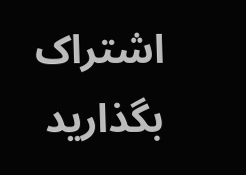اشتراک بگذارید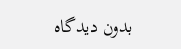بدون دیدگاه